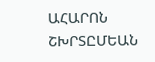ԱՀԱՐՈՆ ՇԽՐՏԸՄԵԱՆ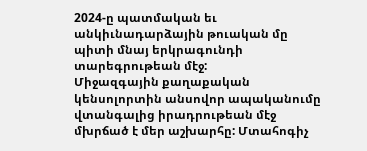2024-ը պատմական եւ անկիւնադարձային թուական մը պիտի մնայ երկրագունդի տարեգրութեան մէջ:
Միջազգային քաղաքական կենսոլորտին անսովոր ապականումը վտանգալից իրադրութեան մէջ մխրճած է մեր աշխարհը: Մտահոգիչ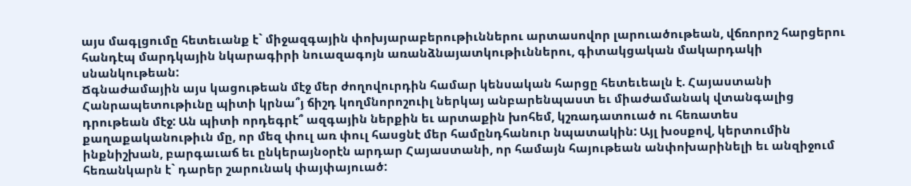այս մագլցումը հետեւանք է` միջազգային փոխյարաբերութիւններու արտասովոր լարուածութեան, վճռորոշ հարցերու հանդէպ մարդկային նկարագիրի նուազագոյն առանձնայատկութիւններու, գիտակցական մակարդակի սնանկութեան:
Ճգնաժամային այս կացութեան մէջ մեր ժողովուրդին համար կենսական հարցը հետեւեալն է. Հայաստանի Հանրապետութիւնը պիտի կրնա՞յ ճիշդ կողմնորոշուիլ ներկայ անբարենպաստ եւ միաժամանակ վտանգալից դրութեան մէջ: Ան պիտի որդեգրէ՞ ազգային ներքին եւ արտաքին խոհեմ, կշռադատուած ու հեռատես քաղաքականութիւն մը, որ մեզ փուլ առ փուլ հասցնէ մեր համընդհանուր նպատակին: Այլ խօսքով, կերտումին ինքնիշխան, բարգաւաճ եւ ընկերայնօրէն արդար Հայաստանի, որ համայն հայութեան անփոխարինելի եւ անզիջում հեռանկարն է` դարեր շարունակ փայփայուած: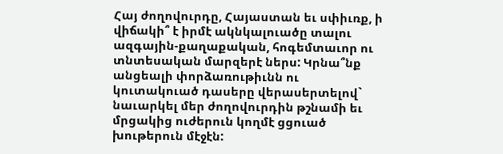Հայ ժողովուրդը, Հայաստան եւ սփիւռք, ի վիճակի՞ է իրմէ ակնկալուածը տալու ազգային-քաղաքական, հոգեմտաւոր ու տնտեսական մարզերէ ներս: Կրնա՞նք անցեալի փորձառութիւնն ու կուտակուած դասերը վերասերտելով` նաւարկել մեր ժողովուրդին թշնամի եւ մրցակից ուժերուն կողմէ ցցուած խութերուն մէջէն: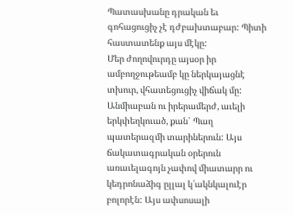Պատասխանը դրական եւ գոհացուցիչ չէ դժբախտաբար: Պիտի հաստատենք այս մէկը:
Մեր ժողովուրդը այսօր իր ամբողջութեամբ կը ներկայացնէ տխուր, վհատեցուցիչ վիճակ մը: Անմիաբան ու իրերամերժ, աւելի երկփեղկուած, քան` Պաղ պատերազմի տարիներուն: Այս ճակատագրական օրերուն առաւելագոյն չափով միատարր ու կեդրոնաձիգ ըլլալ կ՛ակնկալուէր բոլորէն: Այս ափսոսալի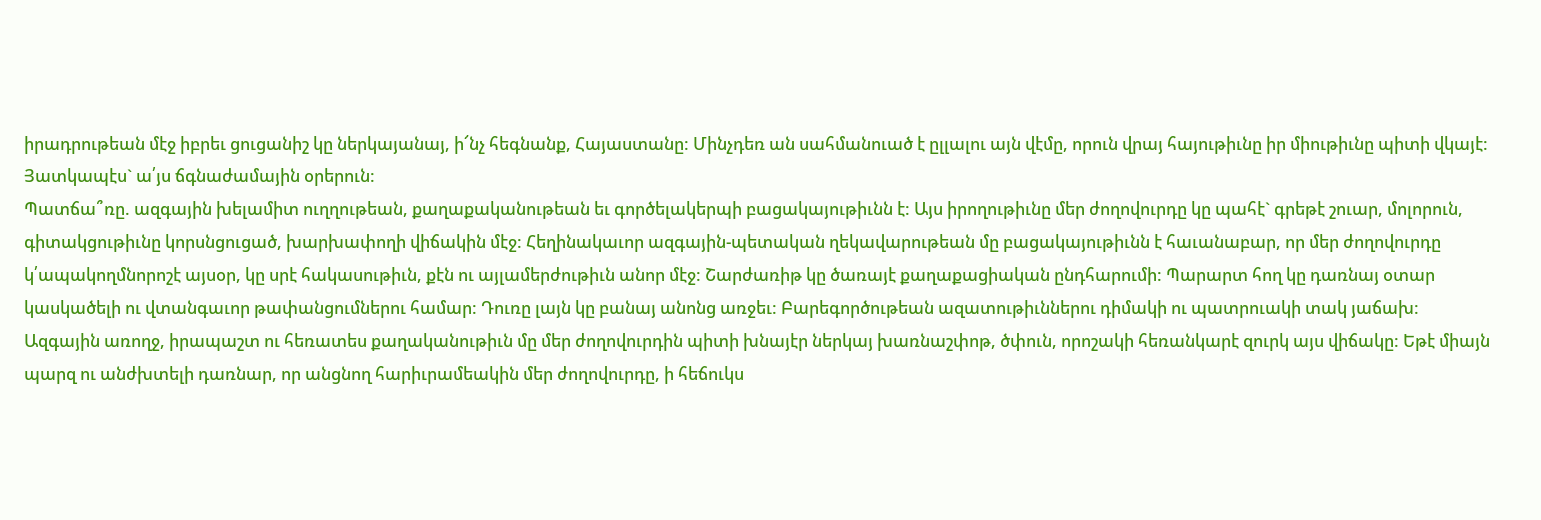իրադրութեան մէջ իբրեւ ցուցանիշ կը ներկայանայ, ի՜նչ հեգնանք, Հայաստանը: Մինչդեռ ան սահմանուած է ըլլալու այն վէմը, որուն վրայ հայութիւնը իր միութիւնը պիտի վկայէ: Յատկապէս` ա՛յս ճգնաժամային օրերուն:
Պատճա՞ռը. ազգային խելամիտ ուղղութեան, քաղաքականութեան եւ գործելակերպի բացակայութիւնն է: Այս իրողութիւնը մեր ժողովուրդը կը պահէ` գրեթէ շուար, մոլորուն, գիտակցութիւնը կորսնցուցած, խարխափողի վիճակին մէջ: Հեղինակաւոր ազգային-պետական ղեկավարութեան մը բացակայութիւնն է հաւանաբար, որ մեր ժողովուրդը կ՛ապակողմնորոշէ այսօր, կը սրէ հակասութիւն, քէն ու այլամերժութիւն անոր մէջ: Շարժառիթ կը ծառայէ քաղաքացիական ընդհարումի: Պարարտ հող կը դառնայ օտար կասկածելի ու վտանգաւոր թափանցումներու համար: Դուռը լայն կը բանայ անոնց առջեւ: Բարեգործութեան ազատութիւններու դիմակի ու պատրուակի տակ յաճախ:
Ազգային առողջ, իրապաշտ ու հեռատես քաղականութիւն մը մեր ժողովուրդին պիտի խնայէր ներկայ խառնաշփոթ, ծփուն, որոշակի հեռանկարէ զուրկ այս վիճակը: Եթէ միայն պարզ ու անժխտելի դառնար, որ անցնող հարիւրամեակին մեր ժողովուրդը, ի հեճուկս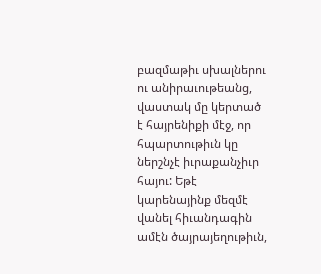բազմաթիւ սխալներու ու անիրաւութեանց, վաստակ մը կերտած է հայրենիքի մէջ, որ հպարտութիւն կը ներշնչէ իւրաքանչիւր հայու: Եթէ կարենայինք մեզմէ վանել հիւանդագին ամէն ծայրայեղութիւն,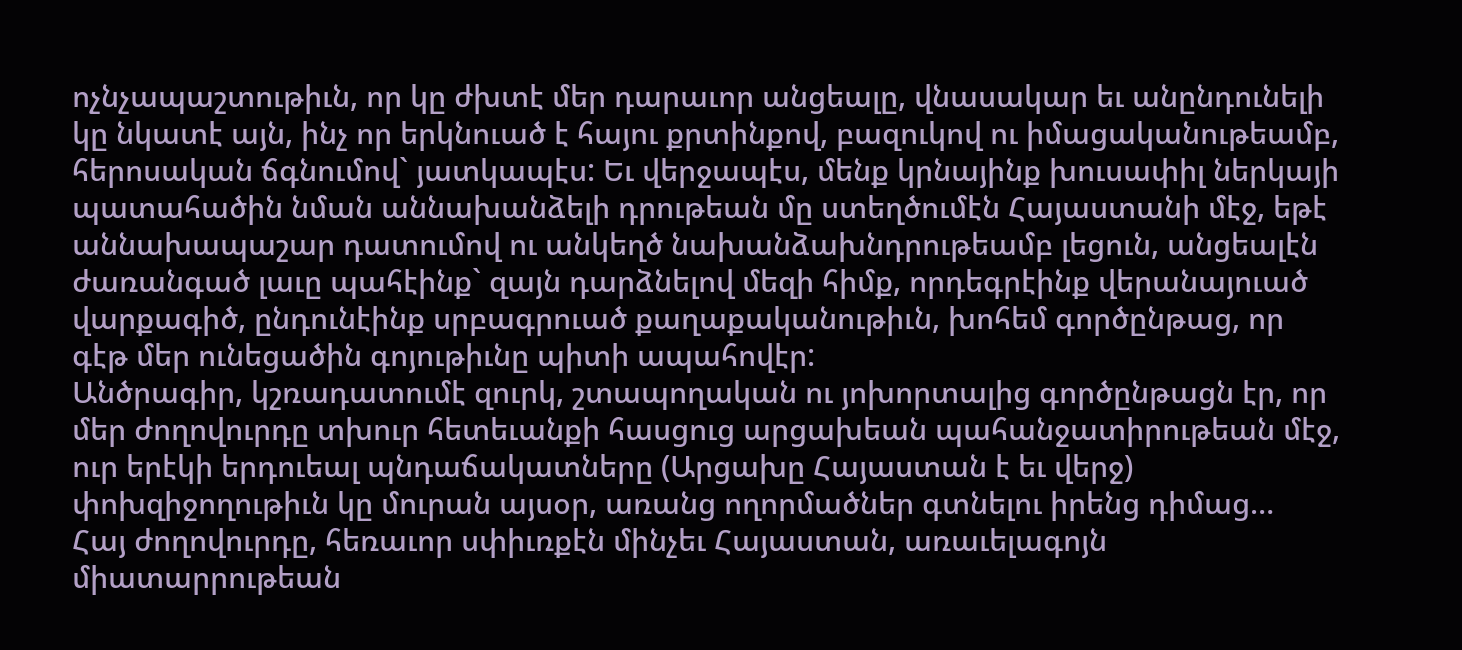ոչնչապաշտութիւն, որ կը ժխտէ մեր դարաւոր անցեալը, վնասակար եւ անընդունելի կը նկատէ այն, ինչ որ երկնուած է հայու քրտինքով, բազուկով ու իմացականութեամբ, հերոսական ճգնումով` յատկապէս: Եւ վերջապէս, մենք կրնայինք խուսափիլ ներկայի պատահածին նման աննախանձելի դրութեան մը ստեղծումէն Հայաստանի մէջ, եթէ աննախապաշար դատումով ու անկեղծ նախանձախնդրութեամբ լեցուն, անցեալէն ժառանգած լաւը պահէինք` զայն դարձնելով մեզի հիմք, որդեգրէինք վերանայուած վարքագիծ, ընդունէինք սրբագրուած քաղաքականութիւն, խոհեմ գործընթաց, որ գէթ մեր ունեցածին գոյութիւնը պիտի ապահովէր:
Անծրագիր, կշռադատումէ զուրկ, շտապողական ու յոխորտալից գործընթացն էր, որ մեր ժողովուրդը տխուր հետեւանքի հասցուց արցախեան պահանջատիրութեան մէջ, ուր երէկի երդուեալ պնդաճակատները (Արցախը Հայաստան է եւ վերջ) փոխզիջողութիւն կը մուրան այսօր, առանց ողորմածներ գտնելու իրենց դիմաց…
Հայ ժողովուրդը, հեռաւոր սփիւռքէն մինչեւ Հայաստան, առաւելագոյն միատարրութեան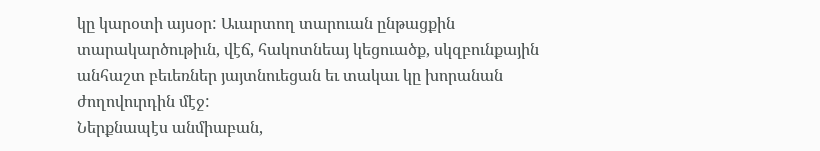կը կարօտի այսօր: Աւարտող տարուան ընթացքին տարակարծութիւն, վէճ, հակոտնեայ կեցուածք, սկզբունքային անհաշտ բեւեռներ յայտնուեցան եւ տակաւ կը խորանան ժողովուրդին մէջ:
Ներքնապէս անմիաբան,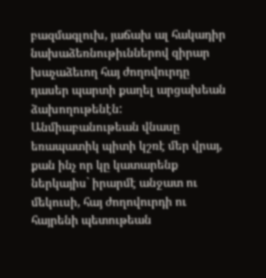բազմագլուխ, յաճախ ալ հակադիր նախաձեռնութիւններով զիրար խաչաձեւող հայ ժողովուրդը դասեր պարտի քաղել արցախեան ձախողութենէն:
Անմիաբանութեան վնասը եռապատիկ պիտի կշռէ մեր վրայ, քան ինչ որ կը կատարենք ներկայիս` իրարմէ անջատ ու մեկուսի, հայ ժողովուրդի ու հայրենի պետութեան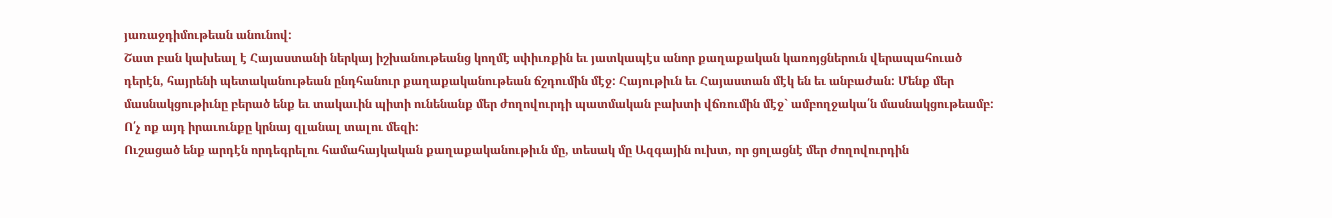յառաջդիմութեան անունով:
Շատ բան կախեալ է Հայաստանի ներկայ իշխանութեանց կողմէ սփիւռքին եւ յատկապէս անոր քաղաքական կառոյցներուն վերապահուած դերէն, հայրենի պետականութեան ընդհանուր քաղաքականութեան ճշդումին մէջ: Հայութիւն եւ Հայաստան մէկ են եւ անբաժան: Մենք մեր մասնակցութիւնը բերած ենք եւ տակաւին պիտի ունենանք մեր ժողովուրդի պատմական բախտի վճռումին մէջ` ամբողջակա՛ն մասնակցութեամբ: Ո՛չ ոք այդ իրաւունքը կրնայ զլանալ տալու մեզի:
Ուշացած ենք արդէն որդեգրելու համահայկական քաղաքականութիւն մը, տեսակ մը Ազգային ուխտ, որ ցոլացնէ մեր ժողովուրդին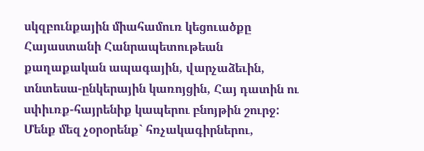սկզբունքային միահամուռ կեցուածքը Հայաստանի Հանրապետութեան քաղաքական ապագային, վարչաձեւին, տնտեսա-ընկերային կառոյցին, Հայ դատին ու սփիւռք-հայրենիք կապերու բնոյթին շուրջ:
Մենք մեզ չօրօրենք` հռչակագիրներու,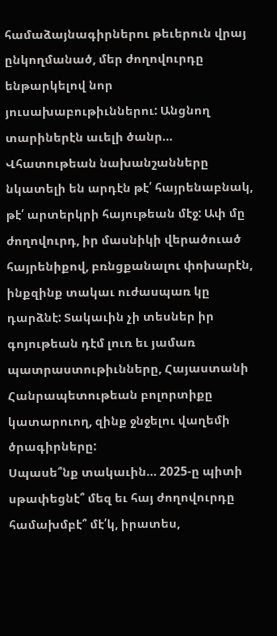համաձայնագիրներու թեւերուն վրայ ընկողմանած, մեր ժողովուրդը ենթարկելով նոր յուսախաբութիւններու: Անցնող տարիներէն աւելի ծանր… Վհատութեան նախանշանները նկատելի են արդէն թէ՛ հայրենաբնակ, թէ՛ արտերկրի հայութեան մէջ: Ափ մը ժողովուրդ, իր մասնիկի վերածուած հայրենիքով, բռնցքանալու փոխարէն, ինքզինք տակաւ ուժասպառ կը դարձնէ: Տակաւին չի տեսներ իր գոյութեան դէմ լուռ եւ յամառ պատրաստութիւնները, Հայաստանի Հանրապետութեան բոլորտիքը կատարուող, զինք ջնջելու վաղեմի ծրագիրները:
Սպասե՞նք տակաւին… 2025-ը պիտի սթափեցնէ՞ մեզ եւ հայ ժողովուրդը համախմբէ՞ մէ՛կ, իրատես,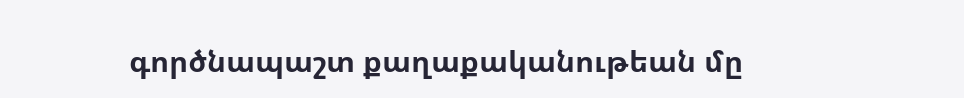գործնապաշտ քաղաքականութեան մը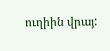ուղիին վրայ: